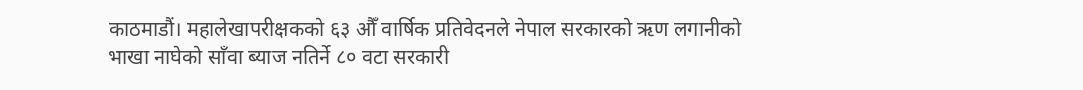काठमाडौं। महालेखापरीक्षकको ६३ औँ वार्षिक प्रतिवेदनले नेपाल सरकारको ऋण लगानीको भाखा नाघेको साँवा ब्याज नतिर्ने ८० वटा सरकारी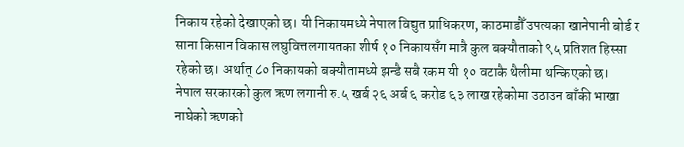निकाय रहेको देखाएको छ। यी निकायमध्ये नेपाल विद्युत प्राधिकरण, काठमाडौँ उपत्यका खानेपानी बोर्ड र साना किसान विकास लघुवित्तलगायतका शीर्ष १० निकायसँग मात्रै कुल बक्यौताको ९५ प्रतिशत हिस्सा रहेको छ। अर्थात् ८० निकायको बक्यौतामध्ये झन्डै सबै रकम यी १० वटाकै थैलीमा थन्किएको छ।
नेपाल सरकारको कुल ऋण लगानी रु.५ खर्ब २६ अर्ब ६ करोड ६३ लाख रहेकोमा उठाउन बाँकी भाखा नाघेको ऋणको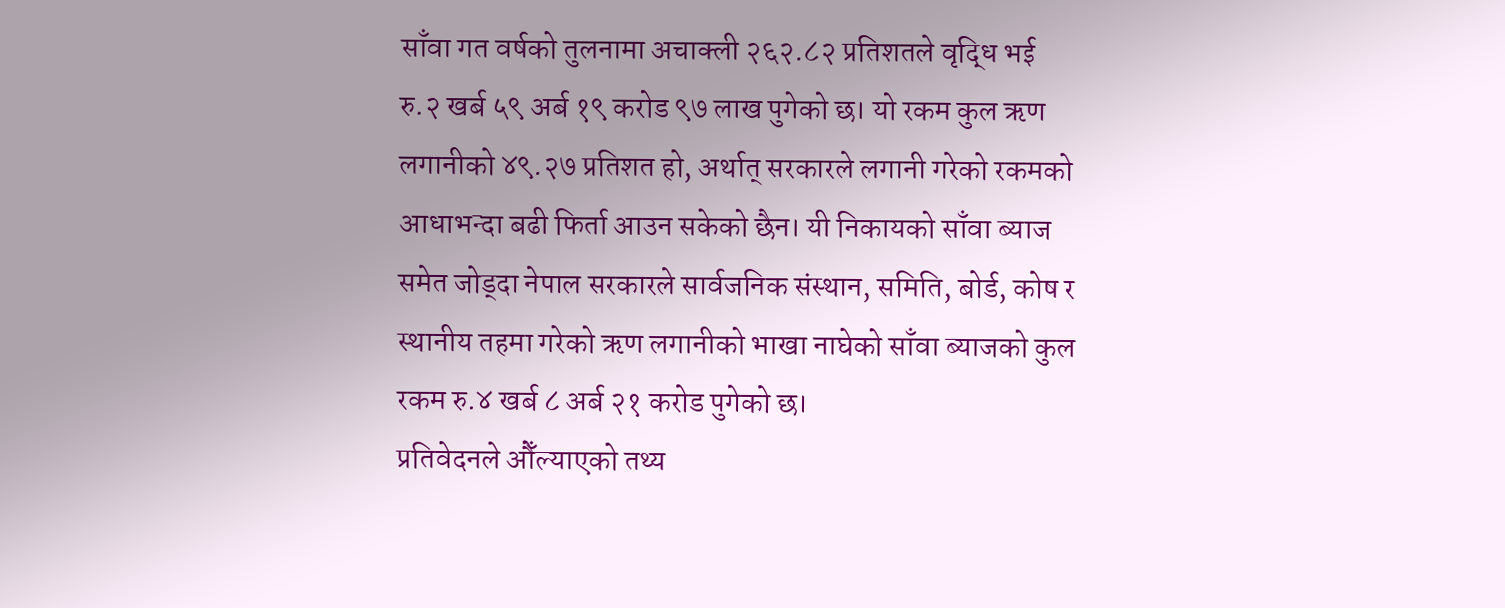साँवा गत वर्षको तुलनामा अचाक्ली २६२.८२ प्रतिशतले वृद्धि भई रु.२ खर्ब ५९ अर्ब १९ करोड ९७ लाख पुगेको छ। यो रकम कुल ऋण लगानीको ४९.२७ प्रतिशत हो, अर्थात् सरकारले लगानी गरेको रकमको आधाभन्दा बढी फिर्ता आउन सकेको छैन। यी निकायको साँवा ब्याज समेत जोड्दा नेपाल सरकारले सार्वजनिक संस्थान, समिति, बोर्ड, कोष र स्थानीय तहमा गरेको ऋण लगानीको भाखा नाघेको साँवा ब्याजको कुल रकम रु.४ खर्ब ८ अर्ब २१ करोड पुगेको छ।
प्रतिवेदनले औँल्याएको तथ्य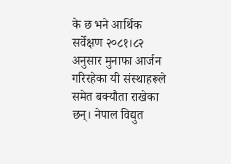के छ भने आर्थिक सर्वेक्षण २०८१।८२ अनुसार मुनाफा आर्जन गरिरहेका यी संस्थाहरूले समेत बक्यौता राखेका छन्। नेपाल विद्युत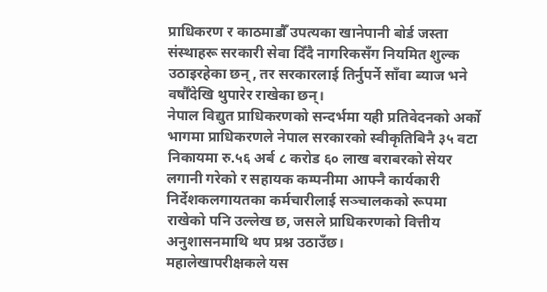प्राधिकरण र काठमाडौँ उपत्यका खानेपानी बोर्ड जस्ता संस्थाहरू सरकारी सेवा दिँदै नागरिकसँग नियमित शुल्क उठाइरहेका छन्, तर सरकारलाई तिर्नुपर्ने साँवा ब्याज भने वर्षौँदेखि थुपारेर राखेका छन्।
नेपाल विद्युत प्राधिकरणको सन्दर्भमा यही प्रतिवेदनको अर्को भागमा प्राधिकरणले नेपाल सरकारको स्वीकृतिबिनै ३५ वटा निकायमा रु.५६ अर्ब ८ करोड ६० लाख बराबरको सेयर लगानी गरेको र सहायक कम्पनीमा आफ्नै कार्यकारी निर्देशकलगायतका कर्मचारीलाई सञ्चालकको रूपमा राखेको पनि उल्लेख छ, जसले प्राधिकरणको वित्तीय अनुशासनमाथि थप प्रश्न उठाउँछ।
महालेखापरीक्षकले यस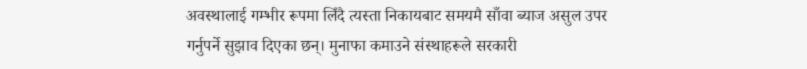अवस्थालाई गम्भीर रूपमा लिँदै त्यस्ता निकायबाट समयमै साँवा ब्याज असुल उपर गर्नुपर्ने सुझाव दिएका छन्। मुनाफा कमाउने संस्थाहरूले सरकारी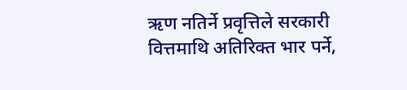ऋण नतिर्ने प्रवृत्तिले सरकारी वित्तमाथि अतिरिक्त भार पर्ने,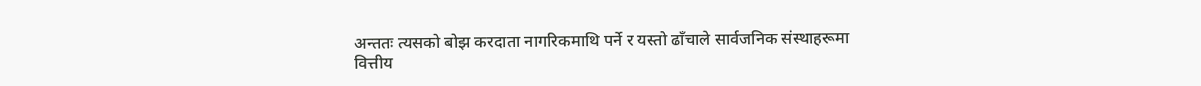अन्ततः त्यसको बोझ करदाता नागरिकमाथि पर्ने र यस्तो ढाँचाले सार्वजनिक संस्थाहरूमा वित्तीय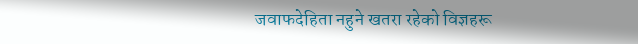जवाफदेहिता नहुने खतरा रहेको विज्ञहरू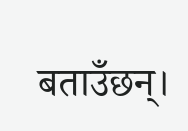बताउँछन्।